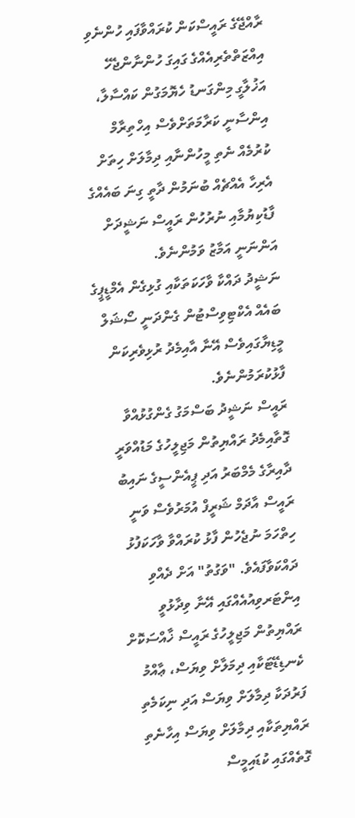ރާއްޖޭގެ ރައީސްކަން ކުރައްވާފައި ހުންނެވި އިއްޒަތްތެރިއެއްގެ ގައިގަ ހުންނާންޖެހޭ އަޚުލާގީ މިންގަނޑު ހެޔޮމަގުން ކައްސާލާ، އިންސާނީ ކަރާމަތަށްވެސް އިހްތިރާމް ކުރުމެއް ނެތި މީހުންނާއި ދިމާލަށް ހިތަށް އެރިހާ އެއްޗެއް ބުނަމުން ދާތީ ގިނަ ބައެއްގެ ފާޑުކިޔުމާއި ނުރުހުން ރައީސް ނަޝީދަށް އަންނަނީ އަމާޒު ވަމުންނެވެ.
ނަޝީދު ދައްކާ ވާހަކަތަކާއި ގުޅިގެން އެމްޑީޕީގެ ބައެއް އެކްޓިވިސްޓުން ގެންދަނީ ސޯޝަލް މީޑިޔާގައިވެސް އޭނާ އާއިމެދު ރުޅިވެރިކަން ފާޅުކުރަމުންނެވެ.
ރައީސް ނަޝީދު ބަސްމަގު ގެންގުޅުއްވާ ގޮތާއިމެދު ރައްޔިތުން މަޖިލީހުގެ މަޑުއްވަރީ ދާއިރާގެ މެމްބަރު އަދި ޕީއެންސީގެ ނައިބު ރައީސް އާދަމް ޝަރީފް އުމަރުވެސް ވަނީ ހިތްހަމަ ނުޖެހުން ފާޅު ކުރައްވާ ވާހަކަފުޅު ދައްކަވާފައެވެ. "ވަގުތު" އަށް ދެއްވި އިންޓަރވިއުއެއްގައި އޭނާ ވިދާޅުވީ ރައްޔިތުން މަޖިލީހުގެ ރައީސް ޚާއްސަކޮށް ކެނޑިޑޭޓަކާއި ދިމަލާށް ވިޔަސް، ޢާއްމު ފަރުދަކާ ދިމާލަށް ވިޔަސް އަދި ނިކަމެތި ރައްޔިތަކާއި ދިމާލަށް ވިޔަސް އިހާނެތި ގޮތެއްގައި ކުޑައިމީސް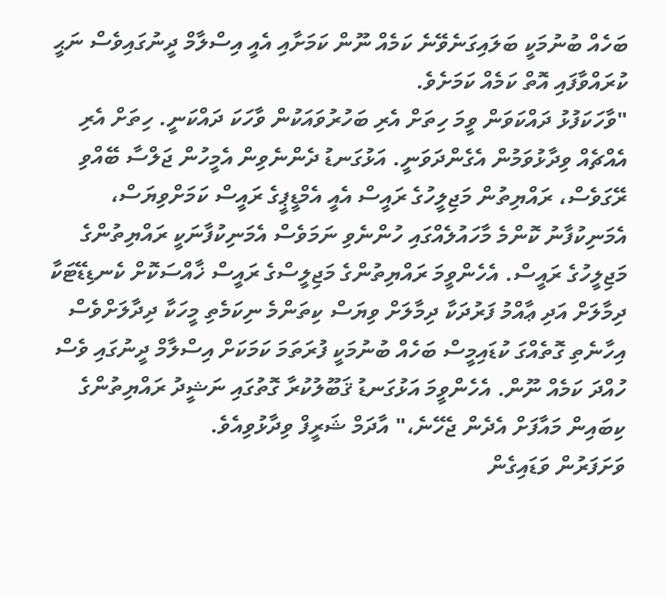ބަހެއް ބުނުމަކީ ބަލައިގަނެވޭނެ ކަމެއް ނޫން ކަމަށާއި އެއީ އިސްލާމް ދީނުގައިވެސް ނަޙީ ކުރައްވާފައި އޮތް ކަމެއް ކަމަށެވެ.
"ވާހަކަފުޅު ދައްކަވަން ވީމަ ހިތަށް އެރި ބަހުރުވައަކުން ވާހަކަ ދައްކަނީ. ހިތަށް އެރި އެއްޗެއް ވިދާޅުވަމުން އެގެންދަވަނީ. އަޅުގަނޑު ދެންނެވިން އެމީހުން ޖަލްސާ ބޭއްވި ރޭގަވެސް، ރައްޔިތުން މަޖިލީހުގެ ރައީސް އެއީ އެމްޑީޕީގެ ރައީސް ކަމަށްވިޔަސް، އެމަނިކުފާނު ކޮންމެ މާހައުލެއްގައި ހުންނެވި ނަމަވެސް އެމަނިކުފާނަކީ ރައްޔިތުންގެ މަޖިލީހުގެ ރައީސް. އެހެންވީމަ ރައްޔިތުންގެ މަޖިލީސްގެ ރައީސް ޚާއްސަކޮށް ކެނޑިޑޭޓަކާ ދިމާލަށް އަދި ޢާއްމު ފަރުދަކާ ދިމާލަށް ވިޔަސް ކިތަންމެ ނިކަމެތި މީހަކާ ދިދާލަށްވެސް އިހާނެތި ގޮތެއްގަ ކުޑައިމީސް ބަހެއް ބުނުމަކީ ފުރަތަމަ ކަމަކަށް އިސްލާމް ދީނުގައި ވެސް ހުއްދަ ކަމެއް ނޫން. އެހެންވީމަ އަޅުގަނޑު ޤަބޫލުކުރާ ގޮތުގައި ނަޝީދު ރައްޔިތުންގެ ކިބައިން މައާފަށް އެދެން ޖެހޭނެ،" އާދަމް ޝަރީފް ވިދާޅުވިއެވެ.
ވަށަފަރުން ވަޑައިގެން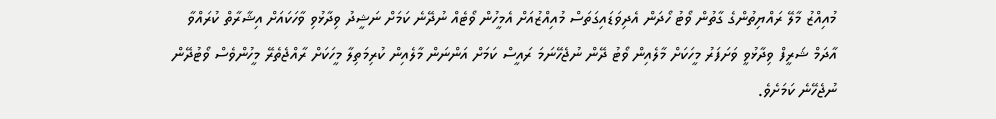މުއިއްޒު މާލޭ ރައްޔިތުންގެ ގާތުން ވޯޓު ހޯދަން އެދިވަޑައިގަތަސް މުއިއްޒުއަށް އެމީހުން ވޯޓެއް ނުދޭނެ ކަމަށް ނަޝީދު ވިދާޅުވި ވާހަކައަށް އިޝާރާތް ކުރައްވާ އާދަމް ޝަރީފް ވިދާޅުވީ ވަށަފަރު މީހަކަށް މާލެއިން ވޯޓު ދޭން ނުޖެހޭނަމަ ރައީސް ކަމަށް އަންނަން މާލެއިން ކުރިމަތިލާ މީހަކަށް ރާއްޖެތެރޭ މީހުންވެސް ވޯޓުދޭން ނުޖެހޭނެ ކަމަށެވެ.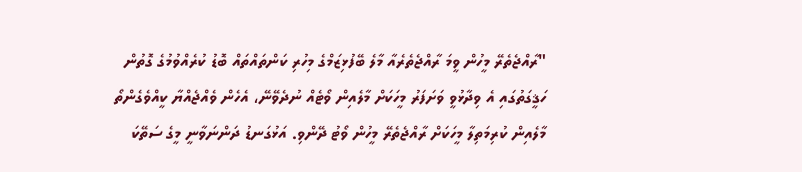"ރާއްޖެތެރޭ މީހުން ވީމަ ރާއްޖެތެރެއާ މާލެ ބޭފުޅިޒަމްގެ މިހުރި ކަންތައްތައް ބޮޑު ކުރެއްވުމުގެ ގޮތުން ހަޤީގަތުގައި އެ ވިދާޅުވީ ވަށަފަރު މީހަކަށް މާލެއިން ވޯޓެއް ނުދެވޭނޭ، އެހެން ވެއްޖެއްޔާ ކީއްވެގެންތޯ މާލެއިން ކުރިމަތިލާ މީހަކަށް ރާއްޖެތެރޭ މީހުން ވޯޓު ދޭންވި. އަޅުގަނޑު ދަންނަވާނީ މީގެ ސަތޭކަ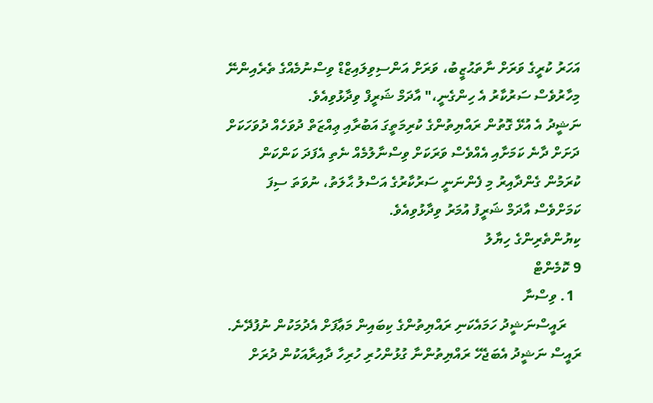އަހަރު ކުރީގެ ވަރަށް ނާތަޙުޒީބު، ވަރަށް އަންސިވިލައިޒްޑް ވިސްނުމެއްގެ ތެރެއިންނޭ މިހާރުވެސް ސަރުކާރު އެ ހިންގެނީ،" އާދަމް ޝަރީފް ވިދާޅުވިއެވެ.
ނަޝީދު އެ އުޅޭ ގޮތުން ރައްޔިތުންގެ ކުރިމަތީގަ އަބުރާއި ޢިއްޒަތް ދުވަހެއް ދުވަހަކަށް ދަށަށް ދާނެ ކަމަށާއި އެއްވެސް ވަރަކަށް ވިސްނާލުމެއް ނެތި އެފަދަ ކަންކަން ކުރަމުން ގެންދާއިރު މި ފެންނަނީ ސަރުކާރުގެ އަސްލު ޙާލަތު، ނުވަތަ ސިފަ ކަމަށްވެސް އާދަމް ޝަރީފު އުމަރު ވިދާޅުވިއެވެ.
ކިޔުންތެރިންގެ ހިޔާލު
9 ކޮމެންޓް
  1. ވިސްނާ
    ރައީސްނަޝީދު ހަމައެކަނި ރައްޔިތުންގެ ކިބައިން މަޢާފަށް އެދުމަކުން ނުފުދޭނެ. ރައީސް ނަޝީދު އެބަޖެހޭ ރައްޔިތުންނާ ގުޅުންހުރި ހުރިހާ ދާއިރާއަކުން ދުރަށް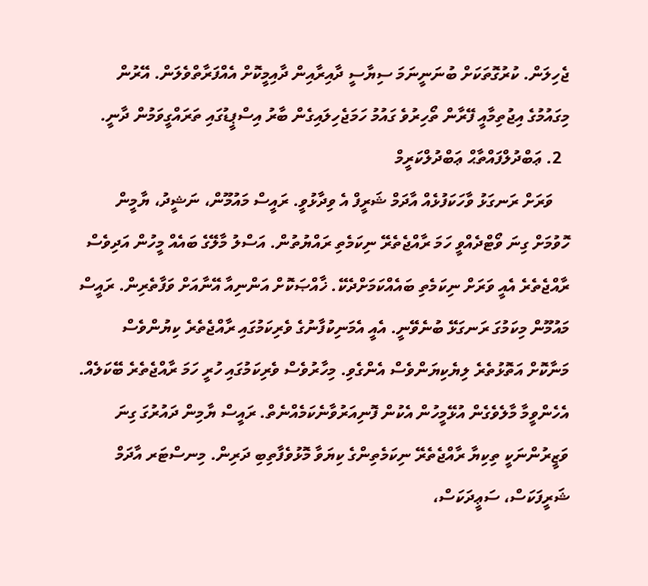ޖެހިލަން. ކުރުގޮތަކަށް ބުނަނީނަމަ ސިޔާސީ ދާއިރާއިން ދާއިމީކޮށް އެއްފަރާތްވެލަން. އޭރުން މިގައުމުގެ އިޖުތިމާއީ ފޭރާން ތޯހިރުވެ ގައުމު ހަމަޖެހިލައިގެން ބާރު އިސްޕީޑުގައި ތަރައްގީވަމުން ދާނީ.
  2. ޢަބްދުލްފައްތާޙް ޢަބްދުލްކަރީމް
    ވަރަށް ރަނގަޅު ވާހަކަފުޅެއް އާދަމް ޝަރީފް އެ ވިދާޅުވީ. ރައީސް މައުމޫން، ނަޝީދު، ޔާމީން ހޮވުމަށް ގިނަ ވޯޓްދެއްވީ ހަމަ ރާއްޖެތެރޭ ނިކަމެތި ރައްޔުތުން. އަސްލު މާލޭގެ ބައެއް މީހުން އަދިވެސް ރާއްޖެތެރެ އެއީ ވަރަށް ނިކަމެތި ބައެއްކަމަށްދެކޭ. ޚާއްޞަކޮށް އަންނިއާ އޭނާއަށް ވަފާތެރިން. ރައީސް މައުމޫން މިކަމުގަ ރަނގަޅޭ ބުނެވޭނީ. އެއީ އެމަނިކުފާނުގެ ވެރިކަމުގައި ރާއްޖެތެރެ ކިޔުންވެސް މަނާކޮށް އަތޮޅުތެރެ ލިޔެކިޔަންވެސް އެންގެވި. މިހާރުވެސް ވެރިކަމުގައި ހުރީ ހަމަ ރާއްޖެތެރެ ބޭކަލެއް. އެހެންވީމާ މާލެވެގެން އުޅޭމީހުން އެކުން ފޮނިއަރުވާނެކަމެއްނެތް. ރައީސް ޔާމިން ދައުރުގަ ގިނަ ވަޒީރުންނަކީ ތިކިޔާ ރާއްޖެތެރޭ ނިކަމެތިންގެ ކިޔަވާ މޮޅުވެފާތިބި ދަރިން. މިނސްޓަރ އާދަމް ޝަރީފަކަސް، ސަޢީދަކަސް،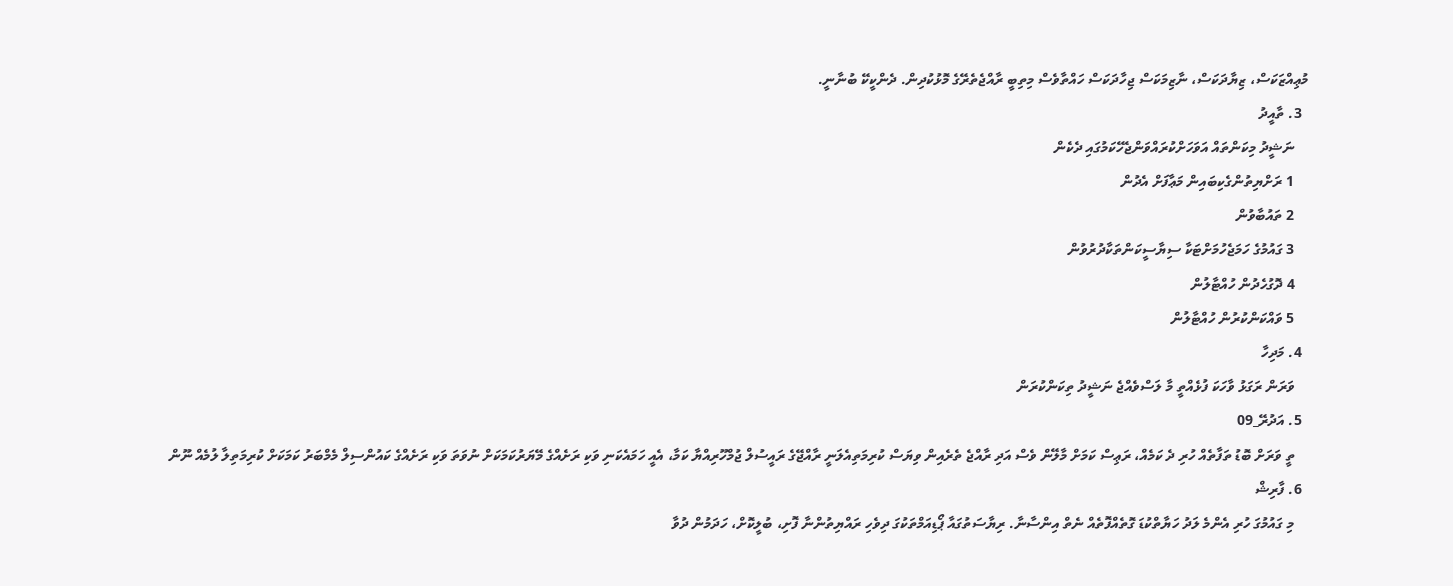މުޢިއްޒަކަސް، ޒިޔާދަކަސް، ނާޒިމަކަސް ޖިހާދަކަސް ހައްތާވެސް މިތިބީ ރާއްޖެތެރޭގެ މޮޅުކުދިން. ދެންކީކޭ ބުނާނީ.
  3. ތާއީދު
    ނަޝީދު މިކަންތައް އަވަހަށްކުރައްވަންޖެހޭކަމުގައި ދެކެން
    1 ރަށްޔިތުންގެކިބައިން މަޢާފަށް އެދުން
    2 ތައުބާވުން
    3 ގައުމުގެ ހަމަޖެހުމަށްޓަކާ ސިޔާސީކަންތަކާދުރުވުން
    4 ދޮގުހެދުން ހުއްޓާލުން
    5 ވައްކަންކުރުން ހުއްޓާލުން
  4. މަދިހާ
    ވަރަން ރަގަޅު ވާހަކަ ފުޅެއްތީ މާ ލަސްވެއްޖެ ނަޝީދު ތިކަންކުރަން
  5. އަދުރޭ_09
    ތީ ވަރަށް ބޮޑު ތަފާތެއް ހުރި ދެ ކަމެއް، ރަޢިސް ކަމަށް މާލޭން ވެސް އަދި ރާއްޖެ ތެރެއިން ވިޔަސް ކުރިމަތިއެލަނީ ރާއްޖޭގެ ރައީސުލް ޖުމްހޫރިއްޔާ ކަމާ، އެއީ ހަމައެކަނި ވަކި ރަށެއްގެ މޭޔަރުކަމަކަށް ނުވަތަ ވަކި ރަށެއްގެ ކައުންސިލް މެމްބަރު ކަމަކަށް ކުރިމަތިލާ ލުމެއް ނޫން
  6. ފާރިޝް
    މި ގައުމުގަ ހުރި އެންމެ ލަދު ހަޔާތްކުޑަ ގޮތެއްފޮތެއް ނެތް އިންސާނާ. ރިޔާސަތުގައާ ޕޯޑިއަމްތަކުގަ ދިވެހި ރައްޔިތުންނާ ފޮށި، ބުލީކޮށް، ހަދަމުން ދުވާ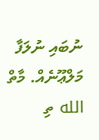ނުބައި ނުލަފާ މަލްޢޫނެއް. މާތް الله ތި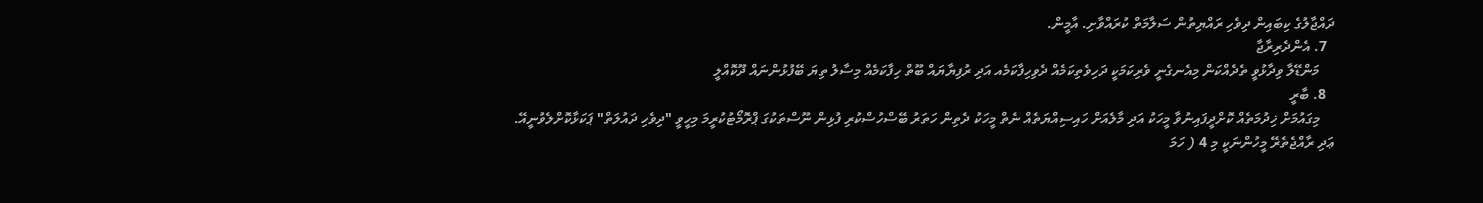ދައްޖާލުގެ ކިބައިން ދިވެހި ރައްޔިތުން ސަލާމަތް ކުރައްވާށި. އާމީން.
  7. އެންދެރިރާޖާ
    މަންޑޭލާ ވިދާޅުވީ ތެދެއްކަން މިއެނގެނީ ވެރިކަމަކީ ދަހިވެތިކަމެއް ދެވިހިފާކަމެއ އަދި ރުފިޔާޔައް ބޫތް ހިފާކަމެއް މިސާލު ތިޔަ ބޭފުޅުންނައް ދޫކޮއްލީ
  8. ބާރީ
    މިގައުމަށް ޚިދުމަތެއް ކޮށްދީފައިނުވާ މީހަކު އަދި މާލެއަށް ހައިސިއްޔަތެއް ނެތް މީހަކު ދެތިން ހަތަރު ބޭސްހުސްކުރި ފުޅިން ނޫސްތަކުގަ ޕްރޮމޯޓުކުރީމަ މިހީވީ "ދިވެހި ދައުލަތް" ޕަކަޅާކޮށްލެވުނީއޭ. ޢަދި ރާއްޖެތެރޭ މީހުންނަކީ މި 4 ( ހަމަ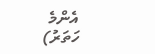އެންމެ ހަތަރު)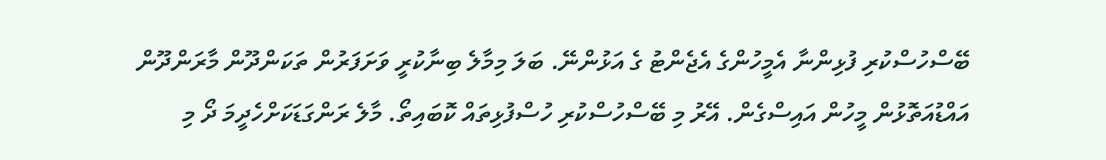ބޭސްހުސްކުރި ފުޅިންނާ އެމީހުންގެ އެޖެންޓު ގެ އަޅުންނޭ. ބަލަ މިމާލެ ބިނާކުރީ ވަށަފަރުން ތަކަންދޫން މާރަންދޫން އައްޑުއަތޮޅުން މީހުން އައިސްގެން. އޭރު މި ބޭސްހުސްކުރި ހުސްފުޅިތައް ކޮބައިތޯ. މާލެ ރަންގަޑަކަށްހެދީމަ ދޯ މި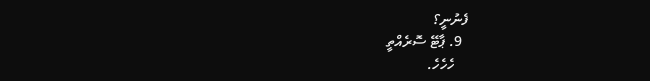ފެނުނީ؟
  9. ޕާޓޭ ސޮރެއްތީ
    ހެހެހެ.